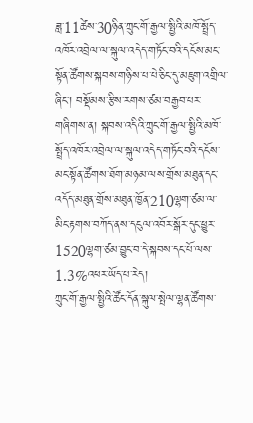ཟླ་11ཚེས་30ཉིན་ཀྲུང་གོ་རྒྱལ་སྤྱིའི་མཁོ་སྤྲོད་འཁོར་འབྲེལ་ལ་སྐུལ་འདེད་གཏོང་བའི་དངོས་མང་སྟོན་ཚོགས་སྐབས་གཉིས་པ་པེ་ཅིང་དུ་མཇུག་འགྲིལ་ཞིང་། བསྡོམས་རྩིས་རགས་ཙམ་བརྒྱབ་པར་གཞིགས་ན། སྐབས་འདིའི་ཀྲུང་གོ་རྒྱལ་སྤྱིའི་མཁོ་སྤྲོད་འཁོར་འབྲེལ་ལ་སྐུལ་འདེད་གཏོང་བའི་དངོས་མང་སྟོན་ཚོགས་ཐོག་མཉམ་ལས་གྲོས་མཐུན་དང་འདོད་མཐུན་གྲོས་མཐུན་ཁྱོན་210ལྷག་ཙམ་ལ་མིང་རྟགས་བཀོད་ནས་དངུལ་འབོར་སྒོར་དུང་ཕྱུར་1520ལྷག་ཙམ་བྱུང་བ་དེ་སྐབས་དང་པོ་ལས་1.3%འཕར་ཡོད་པ་རེད།
ཀྲུང་གོ་རྒྱལ་སྤྱིའི་ཚོང་དོན་སྐུལ་སྤེལ་ལྷན་ཚོགས་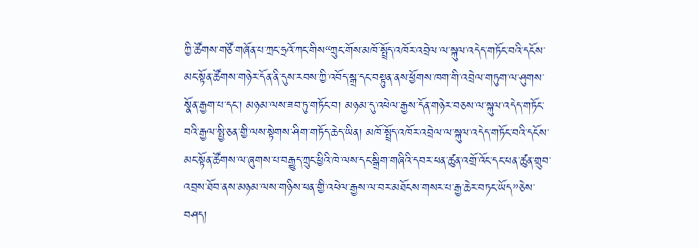ཀྱི་ཚོགས་གཙོ་གཞོན་པ་ཀྲང་ཧྲའོ་ཀང་གིས“ཀྲུང་གོས་མཁོ་སྤྲོད་འཁོར་འབྲེལ་ལ་སྐུལ་འདེད་གཏོང་བའི་དངོས་མང་སྟོན་ཚོགས་གཉེར་དོན་ནི་དུས་རབས་ཀྱི་འབོད་སྒྲ་དང་བསྟུན་ནས་ཕྱོགས་ཁག་གི་འབྲེལ་གཏུག་ལ་ཤུགས་སྣོན་རྒྱག་པ་དང་། མཉམ་ལས་ཟབ་ཏུ་གཏོང་བ། མཉམ་དུ་འཕེལ་རྒྱས་དོན་གཉེར་བཅས་ལ་སྐུལ་འདེད་གཏོང་བའི་རྒྱལ་སྤྱི་ཅན་གྱི་ལས་སྟེགས་ཤིག་གཏོད་ཆེད་ཡིན། མཁོ་སྤྲོད་འཁོར་འབྲེལ་ལ་སྐུལ་འདེད་གཏོང་བའི་དངོས་མང་སྟོན་ཚོགས་ལ་ཞུགས་པ་བརྒྱུད་ཀྲུང་ཕྱིའི་ཁེ་ལས་དང་སྒྲིག་གཞིའི་དབར་ཕན་ཚུན་འགྲོ་འོང་དང་ཕན་ཚུན་གྲུབ་འབྲས་ཐོབ་ནས་མཉམ་ལས་གཉིས་ཕན་གྱི་འཕེལ་རྒྱས་ལ་བར་མཐོངས་གསར་པ་རྒྱ་ཆེར་བཏང་ཡོད”ཅེས་བཤད།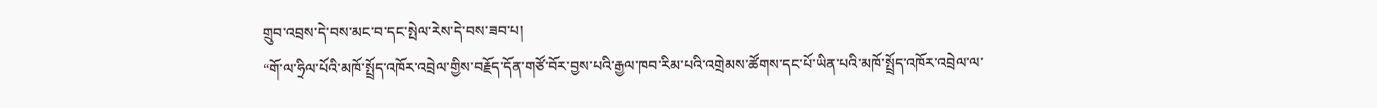གྲུབ་འབྲས་དེ་བས་མང་བ་དང་སྤེལ་རེས་དེ་བས་ཟབ་པ།
“གོ་ལ་ཧྲིལ་པོའི་མཁོ་སྤྲོད་འཁོར་འབྲེལ་གྱིས་བརྗོད་དོན་གཙོ་བོར་བྱས་པའི་རྒྱལ་ཁབ་རིམ་པའི་འགྲེམས་ཚོགས་དང་པོ་ཡིན་པའི་མཁོ་སྤྲོད་འཁོར་འབྲེལ་ལ་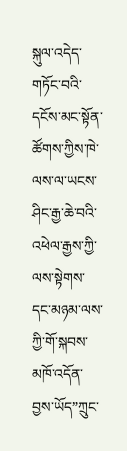སྐུལ་འདེད་གཏོང་བའི་དངོས་མང་སྟོན་ཚོགས་ཀྱིས་ཁེ་ལས་ལ་ཡངས་ཤིང་རྒྱ་ཆེ་བའི་འཕེལ་རྒྱས་ཀྱི་ལས་སྟེགས་དང་མཉམ་ལས་ཀྱི་གོ་སྐབས་མཁོ་འདོན་བྱས་ཡོད”ཀྲུང་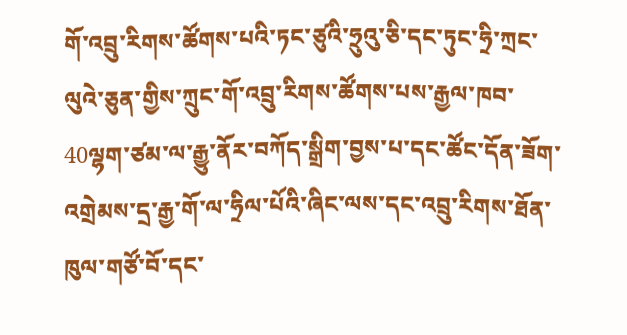གོ་འབྲུ་རིགས་ཚོགས་པའི་ཏང་ཙུའི་ཧྲུའུ་ཅི་དང་ཏུང་ཧྲི་ཀྲང་ལུའེ་ཅུན་གྱིས་ཀྲུང་གོ་འབྲུ་རིགས་ཚོགས་པས་རྒྱལ་ཁབ་40ལྷག་ཙམ་ལ་རྒྱུ་ནོར་བཀོད་སྒྲིག་བྱས་པ་དང་ཚོང་དོན་ཟོག་འགྲེམས་དྲ་རྒྱ་གོ་ལ་ཧྲིལ་པོའི་ཞིང་ལས་དང་འབྲུ་རིགས་ཐོན་ཁུལ་གཙོ་བོ་དང་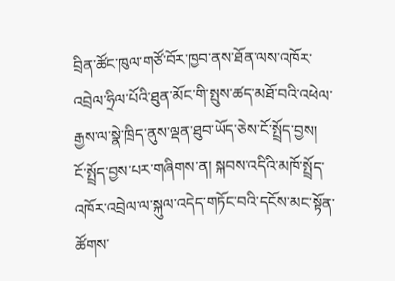བྲིན་ཚོང་ཁུལ་གཙོ་བོར་ཁྱབ་ནས་ཐོན་ལས་འཁོར་འབྲེལ་ཧྲིལ་པོའི་ཐུན་མོང་གི་སྤུས་ཚད་མཐོ་བའི་འཕེལ་རྒྱས་ལ་སྣེ་ཁྲིད་ནུས་ལྡན་ཐུབ་ཡོད་ཅེས་ངོ་སྤྲོད་བྱས།
ངོ་སྤྲོད་བྱས་པར་གཞིགས་ན། སྐབས་འདིའི་མཁོ་སྤྲོད་འཁོར་འབྲེལ་ལ་སྐུལ་འདེད་གཏོང་བའི་དངོས་མང་སྟོན་ཚོགས་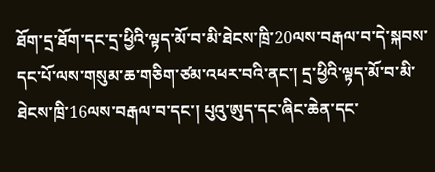ཐོག་དྲ་ཐོག་དང་དྲ་ཕྱིའི་ལྟད་མོ་བ་མི་ཐེངས་ཁྲི་20ལས་བརྒལ་བ་དེ་སྐབས་དང་པོ་ལས་གསུམ་ཆ་གཅིག་ཙམ་འཕར་བའི་ནང་། དྲ་ཕྱིའི་ལྟད་མོ་བ་མི་ཐེངས་ཁྲི་16ལས་བརྒལ་བ་དང་། པུའུ་ཨུད་དང་ཞིང་ཆེན་དང་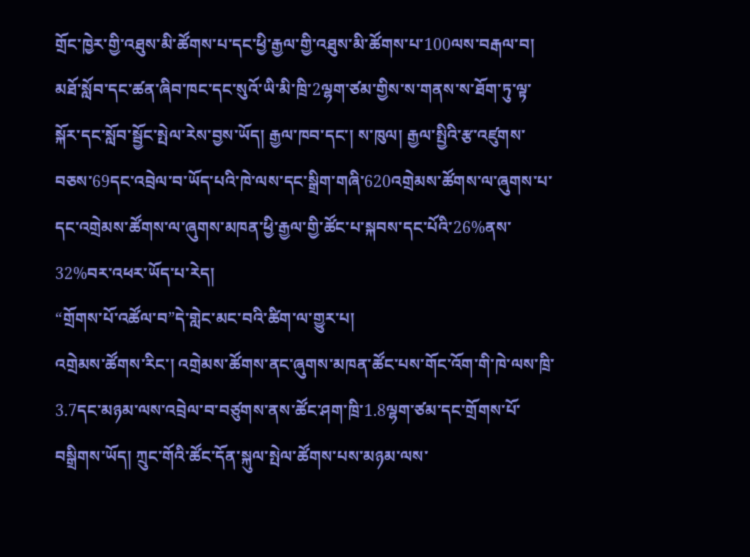གྲོང་ཁྱེར་གྱི་འཐུས་མི་ཚོགས་པ་དང་ཕྱི་རྒྱལ་གྱི་འཐུས་མི་ཚོགས་པ་100ལས་བརྒལ་བ། མཐོ་སློབ་དང་ཚན་ཞིབ་ཁང་དང་སུའོ་ཡི་མི་ཁྲི་2ལྷག་ཙམ་གྱིས་ས་གནས་ས་ཐོག་ཏུ་ལྟ་སྐོར་དང་སློབ་སྦྱོང་སྤེལ་རེས་བྱས་ཡོད། རྒྱལ་ཁབ་དང་། ས་ཁུལ། རྒྱལ་སྤྱིའི་རྩ་འཛུགས་བཅས་69དང་འབྲེལ་བ་ཡོད་པའི་ཁེ་ལས་དང་སྒྲིག་གཞི་620འགྲེམས་ཚོགས་ལ་ཞུགས་པ་དང་འགྲེམས་ཚོགས་ལ་ཞུགས་མཁན་ཕྱི་རྒྱལ་གྱི་ཚོང་པ་སྐབས་དང་པོའི་26%ནས་32%བར་འཕར་ཡོད་པ་རེད།
“གྲོགས་པོ་འཚོལ་བ”དེ་གླེང་མང་བའི་ཚིག་ལ་གྱུར་པ།
འགྲེམས་ཚོགས་རིང་། འགྲེམས་ཚོགས་ནང་ཞུགས་མཁན་ཚོང་པས་གོང་འོག་གི་ཁེ་ལས་ཁྲི་3.7དང་མཉམ་ལས་འབྲེལ་བ་བཙུགས་ནས་ཚོང་ཤག་ཁྲི་1.8ལྷག་ཙམ་དང་གྲོགས་པོ་བསྒྲིགས་ཡོད། ཀྲུང་གོའི་ཚོང་དོན་སྐུལ་སྤེལ་ཚོགས་པས་མཉམ་ལས་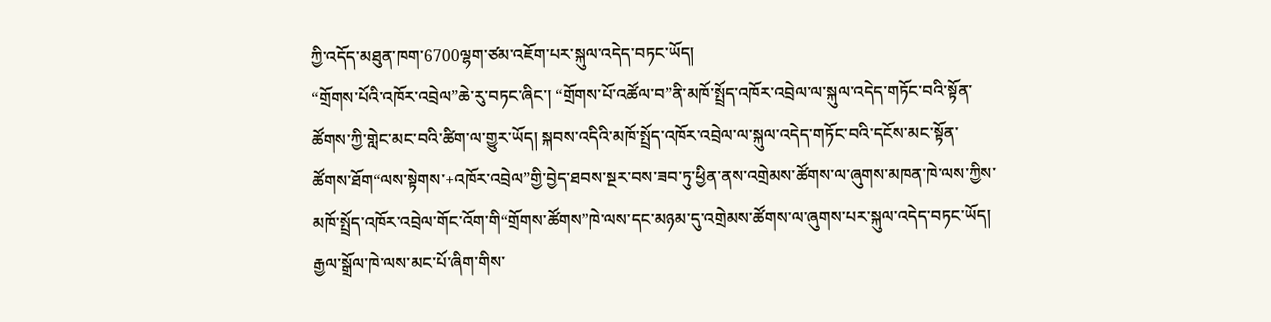ཀྱི་འདོད་མཐུན་ཁག་6700ལྷག་ཙམ་འཇོག་པར་སྐུལ་འདེད་བཏང་ཡོད།
“གྲོགས་པོའི་འཁོར་འབྲེལ”ཆེ་རུ་བཏང་ཞིང་། “གྲོགས་པོ་འཚོལ་བ”ནི་མཁོ་སྤྲོད་འཁོར་འབྲེལ་ལ་སྐུལ་འདེད་གཏོང་བའི་སྟོན་ཚོགས་ཀྱི་གླེང་མང་བའི་ཚིག་ལ་གྱུར་ཡོད། སྐབས་འདིའི་མཁོ་སྤྲོད་འཁོར་འབྲེལ་ལ་སྐུལ་འདེད་གཏོང་བའི་དངོས་མང་སྟོན་ཚོགས་ཐོག“ལས་སྟེགས་+འཁོར་འབྲེལ”གྱི་བྱེད་ཐབས་སྔར་བས་ཟབ་ཏུ་ཕྱིན་ནས་འགྲེམས་ཚོགས་ལ་ཞུགས་མཁན་ཁེ་ལས་ཀྱིས་མཁོ་སྤྲོད་འཁོར་འབྲེལ་གོང་འོག་གི“གྲོགས་ཚོགས”ཁེ་ལས་དང་མཉམ་དུ་འགྲེམས་ཚོགས་ལ་ཞུགས་པར་སྐུལ་འདེད་བཏང་ཡོད། རྒྱལ་སྒྲོལ་ཁེ་ལས་མང་པོ་ཞིག་གིས་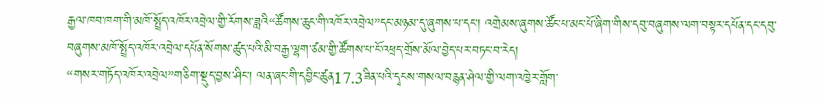རྒྱལ་ཁབ་ཁག་གི་མཁོ་སྤྲོད་འཁོར་འབྲེལ་གྱི་རོགས་ཟླའི“ཚོགས་ཆུང་གི་འཁོར་འབྲེལ”དང་མཉམ་དུ་ཞུགས་པ་དང་། འགྲེམས་ཞུགས་ཚོང་པ་མང་པོ་ཞིག་གིས་དབུ་བཞུགས་ལག་བསྟར་དཔོན་དང་དབུ་བཞུགས་མཁོ་སྤྲོད་འཁོར་འབྲེལ་དཔོན་སོགས་ཚུད་པའི་མི་བརྒྱ་ལྷག་ཙམ་གྱི་ཚོགས་པ་ངོ་འཕྲད་གྲོས་མོལ་བྱེད་པར་བཏང་བ་རེད།
“གསར་གཏོད་འཁོར་འབྲེལ”གཅིག་སྡུད་བྱས་ཤིང་། ལན་ཞང་གི་དབྱིང་ཚུན17.3ཟིན་པའི་དྭངས་གསལ་བརྙན་ཤེལ་གྱི་ལག་འཁྱེར་གློག་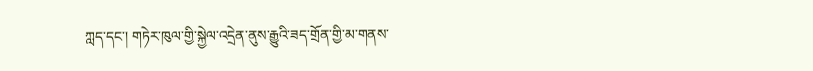ཀླད་དང་། གཏེར་ཁུལ་གྱི་སྐྱེལ་འདྲེན་ནུས་རྒྱུའི་ཟད་གྲོན་གྱི་མ་གནས་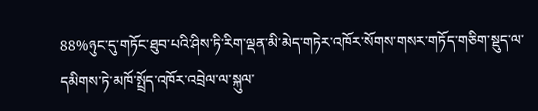88%ཉུང་དུ་གཏོང་ཐུབ་པའི་ཤིས་ཏི་རིག་ལྡན་མི་མེད་གཏེར་འཁོར་སོགས་གསར་གཏོད་གཅིག་སྡུད་ལ་དམིགས་ཏེ་མཁོ་སྤྲོད་འཁོར་འབྲེལ་ལ་སྐུལ་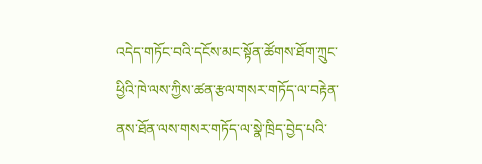འདེད་གཏོང་བའི་དངོས་མང་སྟོན་ཚོགས་ཐོག་ཀྲུང་ཕྱིའི་ཁེ་ལས་ཀྱིས་ཚན་རྩལ་གསར་གཏོད་ལ་བརྟེན་ནས་ཐོན་ལས་གསར་གཏོད་ལ་སྣེ་ཁྲིད་བྱེད་པའི་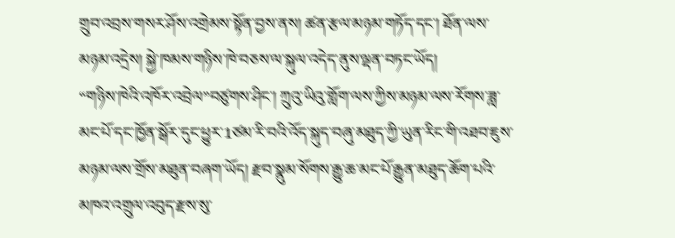གྲུབ་འབྲས་གསར་ཤོས་འགྲེམས་སྟོན་བྱས་ནས། ཚན་རྩལ་མཉམ་གཏོད་དང་། ཐོན་ལས་མཉམ་འདྲེས། སྐྱེ་ཁམས་གཉིས་ཁེ་བཅས་ལ་སྐུལ་འདེད་ནུས་ལྡན་བཏང་ཡོད།
“གཉིས་ཁེའི་འཁོར་འབྲེལ”བཙུགས་ཤིང་། ཀྲུའུ་ཡིའུ་གློག་ལས་ཀྱིས་མཉམ་ལས་རོགས་ཟླ་མང་པོ་དང་ཁྱོན་སྒོར་དུང་ཕྱུར་1ཙམ་རི་བའི་འོད་སྐུད་བཞུ་མཐུད་ཀྱི་ཡུན་རིང་གི་འཐབ་ཇུས་མཉམ་ལས་གྲོས་མཐུན་བཞག་ཡོད། རྫབ་སྣུམ་སོགས་རྒྱུ་ཆ་མང་པོ་རྒྱུན་མཐུད་ཆོག་པའི་མཁའ་འགྲུལ་འབུད་རྫས་སུ་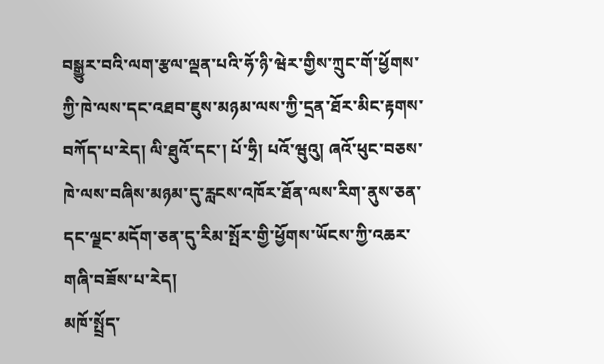བསྒྱུར་བའི་ལག་རྩལ་ལྡན་པའི་ཧོ་ཉི་ཝེར་གྱིས་ཀྲུང་གོ་ཕྱོགས་ཀྱི་ཁེ་ལས་དང་འཐབ་ཇུས་མཉམ་ལས་ཀྱི་དྲན་ཐོར་མིང་རྟགས་བཀོད་པ་རེད། ལི་ཐུའོ་དང་། པོ་ཧྲི། པའོ་ཝུའུ། ཞའོ་ཕུང་བཅས་ཁེ་ལས་བཞིས་མཉམ་དུ་རླངས་འཁོར་ཐོན་ལས་རིག་ནུས་ཅན་དང་ལྗང་མདོག་ཅན་དུ་རིམ་སྤོར་གྱི་ཕྱོགས་ཡོངས་ཀྱི་འཆར་གཞི་བཟོས་པ་རེད།
མཁོ་སྤྲོད་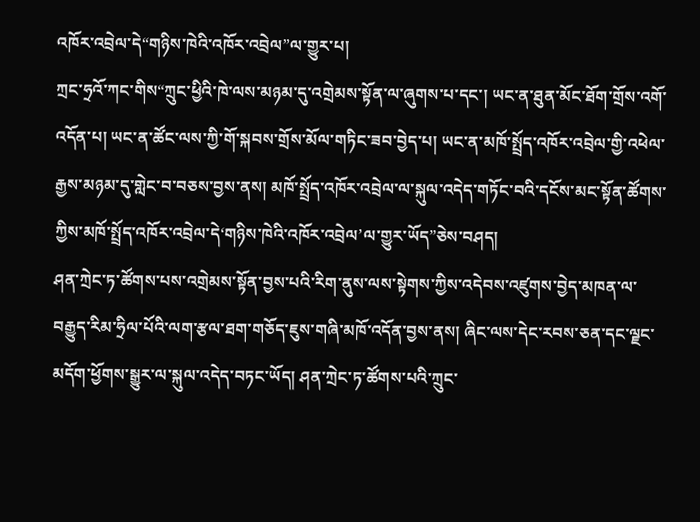འཁོར་འབྲེལ་དེ“གཉིས་ཁེའི་འཁོར་འབྲེལ”ལ་གྱུར་པ།
ཀྲང་ཧྲའོ་ཀང་གིས“ཀྲུང་ཕྱིའི་ཁེ་ལས་མཉམ་དུ་འགྲེམས་སྟོན་ལ་ཞུགས་པ་དང་། ཡང་ན་ཐུན་མོང་ཐོག་གྲོས་འགོ་འདོན་པ། ཡང་ན་ཚོང་ལས་ཀྱི་གོ་སྐབས་གྲོས་མོལ་གཏིང་ཟབ་བྱེད་པ། ཡང་ན་མཁོ་སྤྲོད་འཁོར་འབྲེལ་གྱི་འཕེལ་རྒྱས་མཉམ་དུ་གླེང་བ་བཅས་བྱས་ནས། མཁོ་སྤྲོད་འཁོར་འབྲེལ་ལ་སྐུལ་འདེད་གཏོང་བའི་དངོས་མང་སྟོན་ཚོགས་ཀྱིས་མཁོ་སྤྲོད་འཁོར་འབྲེལ་དེ‘གཉིས་ཁེའི་འཁོར་འབྲེལ’ལ་གྱུར་ཡོད”ཅེས་བཤད།
ཤན་ཀྲེང་ཏ་ཚོགས་པས་འགྲེམས་སྟོན་བྱས་པའི་རིག་ནུས་ལས་སྟེགས་ཀྱིས་འདེབས་འཛུགས་བྱེད་མཁན་ལ་བརྒྱུད་རིམ་ཧྲིལ་པོའི་ལག་རྩལ་ཐག་གཅོད་ཇུས་གཞི་མཁོ་འདོན་བྱས་ནས། ཞིང་ལས་དེང་རབས་ཅན་དང་ལྗང་མདོག་ཕྱོགས་སྒྱུར་ལ་སྐུལ་འདེད་བཏང་ཡོད། ཤན་ཀྲེང་ཏ་ཚོགས་པའི་ཀྲུང་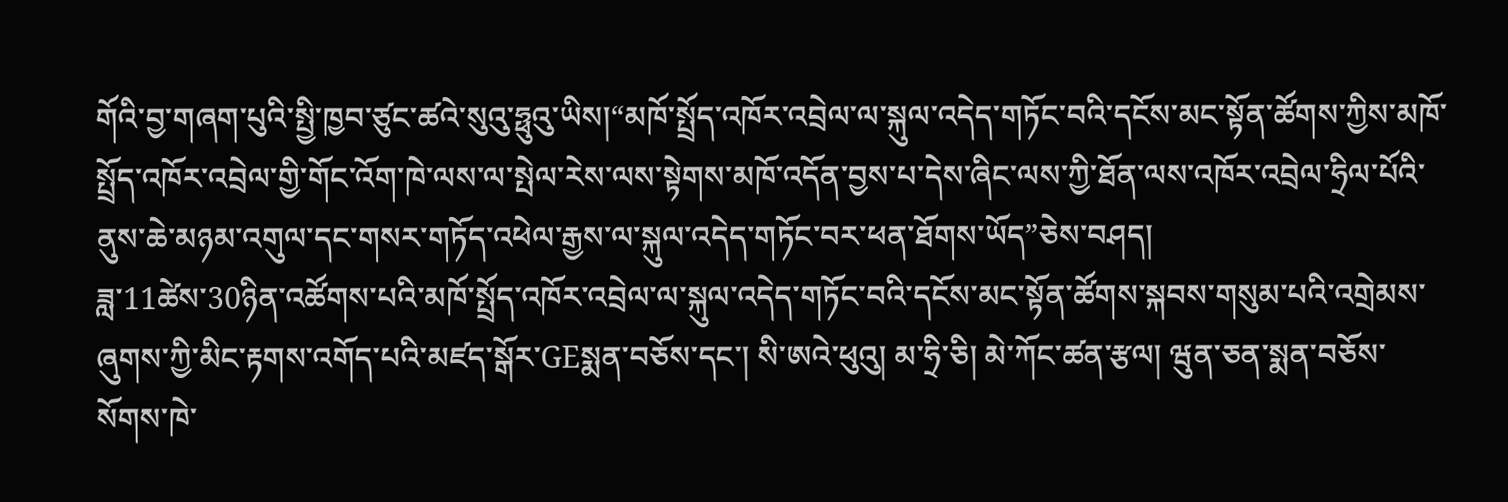གོའི་བྱ་གཞག་པུའི་སྤྱི་ཁྱབ་ཙུང་ཚའེ་སུའུ་ཧྥུའུ་ཡིས།“མཁོ་སྤྲོད་འཁོར་འབྲེལ་ལ་སྐུལ་འདེད་གཏོང་བའི་དངོས་མང་སྟོན་ཚོགས་ཀྱིས་མཁོ་སྤྲོད་འཁོར་འབྲེལ་གྱི་གོང་འོག་ཁེ་ལས་ལ་སྤེལ་རེས་ལས་སྟེགས་མཁོ་འདོན་བྱས་པ་དེས་ཞིང་ལས་ཀྱི་ཐོན་ལས་འཁོར་འབྲེལ་ཧྲིལ་པོའི་ནུས་ཆེ་མཉམ་འགུལ་དང་གསར་གཏོད་འཕེལ་རྒྱས་ལ་སྐུལ་འདེད་གཏོང་བར་ཕན་ཐོགས་ཡོད”ཅེས་བཤད།
ཟླ་11ཚེས་30ཉིན་འཚོགས་པའི་མཁོ་སྤྲོད་འཁོར་འབྲེལ་ལ་སྐུལ་འདེད་གཏོང་བའི་དངོས་མང་སྟོན་ཚོགས་སྐབས་གསུམ་པའི་འགྲེམས་ཞུགས་ཀྱི་མིང་རྟགས་འགོད་པའི་མཛད་སྒོར་GEསྨན་བཅོས་དང་། སི་ཨའེ་ཕུའུ། མ་ཧྲི་ཅི། མེ་ཀོང་ཚན་རྩལ། ཝུན་ཅན་སྨན་བཅོས་སོགས་ཁེ་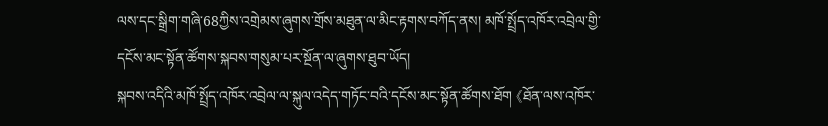ལས་དང་སྒྲིག་གཞི་68ཀྱིས་འགྲེམས་ཞུགས་གྲོས་མཐུན་ལ་མིང་རྟགས་བཀོད་ནས། མཁོ་སྤྲོད་འཁོར་འབྲེལ་གྱི་དངོས་མང་སྟོན་ཚོགས་སྐབས་གསུམ་པར་སྔོན་ལ་ཞུགས་ཐུབ་ཡོད།
སྐབས་འདིའི་མཁོ་སྤྲོད་འཁོར་འབྲེལ་ལ་སྐུལ་འདེད་གཏོང་བའི་དངོས་མང་སྟོན་ཚོགས་ཐོག 《ཐོན་ལས་འཁོར་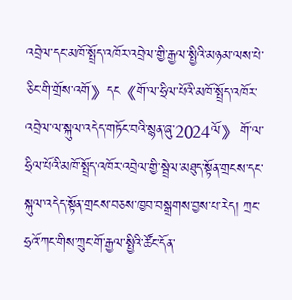འབྲེལ་དང་མཁོ་སྤྲོད་འཁོར་འབྲེལ་གྱི་རྒྱལ་སྤྱིའི་མཉམ་ལས་པེ་ཅིང་གི་གྲོས་འགོ》དང《གོ་ལ་ཧྲིལ་པོའི་མཁོ་སྤྲོད་འཁོར་འབྲེལ་ལ་སྐུལ་འདེད་གཏོང་བའི་སྙན་ཞུ་2024ལོ》 གོ་ལ་ཧྲིལ་པོའི་མཁོ་སྤྲོད་འཁོར་འབྲེལ་གྱི་སྦྲེལ་མཐུད་སྟོན་གྲངས་དང་སྐུལ་འདེད་སྟོན་གྲངས་བཅས་ཁྱབ་བསྒྲགས་བྱས་པ་རེད། ཀྲང་ཧྲའོ་ཀང་གིས་ཀྲུང་གོ་རྒྱལ་སྤྱིའི་ཚོང་དོན་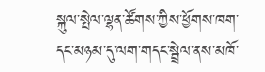སྐུལ་སྤེལ་ལྷན་ཚོགས་ཀྱིས་ཕྱོགས་ཁག་དང་མཉམ་དུ་ལག་གདང་སྦྲེལ་ནས་མཁོ་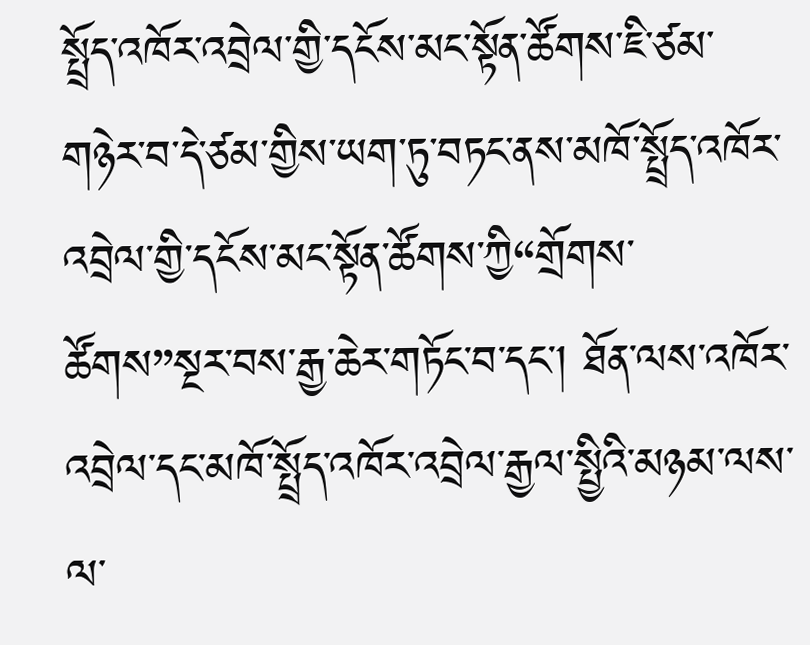སྤྲོད་འཁོར་འབྲེལ་གྱི་དངོས་མང་སྟོན་ཚོགས་ཇི་ཙམ་གཉེར་བ་དེ་ཙམ་གྱིས་ཡག་ཏུ་བཏང་ནས་མཁོ་སྤྲོད་འཁོར་འབྲེལ་གྱི་དངོས་མང་སྟོན་ཚོགས་ཀྱི“གྲོགས་ཚོགས”སྔར་བས་རྒྱ་ཆེར་གཏོང་བ་དང་། ཐོན་ལས་འཁོར་འབྲེལ་དང་མཁོ་སྤྲོད་འཁོར་འབྲེལ་རྒྱལ་སྤྱིའི་མཉམ་ལས་ལ་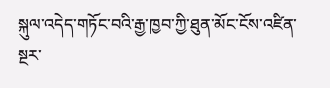སྐུལ་འདེད་གཏོང་བའི་རྒྱ་ཁྱབ་ཀྱི་ཐུན་མོང་ངོས་འཛིན་སྔར་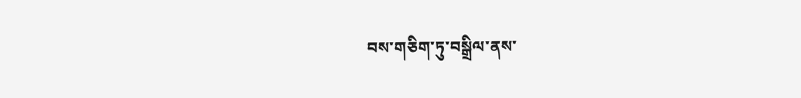བས་གཅིག་ཏུ་བསྒྲིལ་ནས་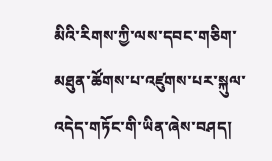མིའི་རིགས་ཀྱི་ལས་དབང་གཅིག་མཐུན་ཚོགས་པ་འཛུགས་པར་སྐུལ་འདེད་གཏོང་གི་ཡིན་ཞེས་བཤད།